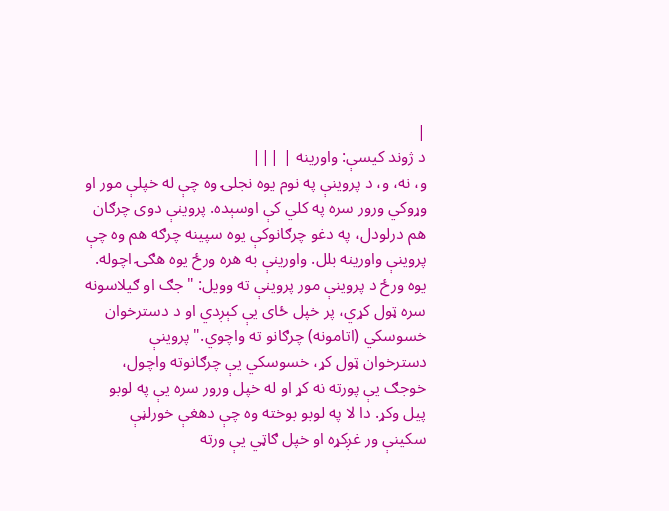|
د ژوند کيسې: واورينه | |||
و، نه، و، د پروينې په نوم يوه نجلۍ وه چې له خپلې مور او وړوکي ورور سره په کلي کې اوسېده. پروينې دوی چرګان هم درلودل، په دغو چرګانوکې يوه سپينه چرګه هم وه چې پروينې واورينه بلل. واورينې به هره ورځ يوه هګۍ اچوله. يوه ورځ د پروينې مور پروينې ته وويل: "جګ او ګيلاسونه سره ټول کړي، پر خپل ځای يې کېږدي او د دسترخوان خسوسکي (اتامونه) چرګانو ته واچوي." پروينې دسترخوان ټول کړ، خسوسکي يې چرګانوته واچول، خوجګ يې پورته نه کړ او له خپل ورور سره يې په لوبو پيل وکړ. دا لا په لوبو بوخته وه چې دهغې خورلڼې سکينې ور غږکړه او خپل ګاټي يې ورته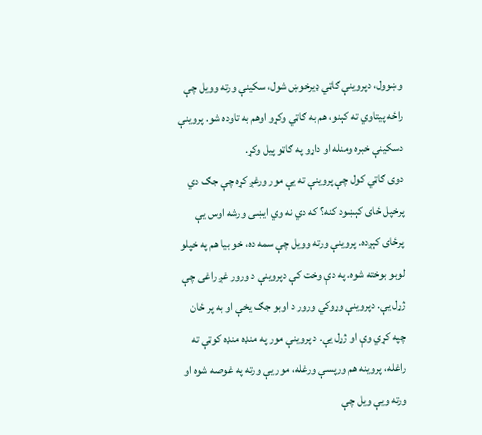وښوول، دپروينې ګاټي ډيرخوښ شول، سکينې ورته وويل چې راځه پيتاوي ته کېنو، هم به ګاټي وکړو اوهم به تاوده شو. پروينې دسکينې خبره ومنله او داړو په ګاټو پيل وکړ.
دوی ګاټي کول چې پروينې ته يې مور ورغږ کړه چې جګ دي پرخپل ځای کېښود کنه؟ که دي نه وي ايښی ورشه اوس يې پرځای کېږده. پروينې ورته وويل چې سمه ده، خو بيا هم په خپلو لوبو بوخته شوه. په دې وخت کې دپروينې د ورور غږ راغی چې ژړل يې. دپروينې وړوکي ورور د اوبو جګ يخې او به پر ځان چپه کړي وې او ژړل يې. د پروينې مور په منډه منډه کوټې ته راغله، پروينه هم ورپسې ورغله، مور يې ورته په غوصه شوه او ورته ويې ويل چې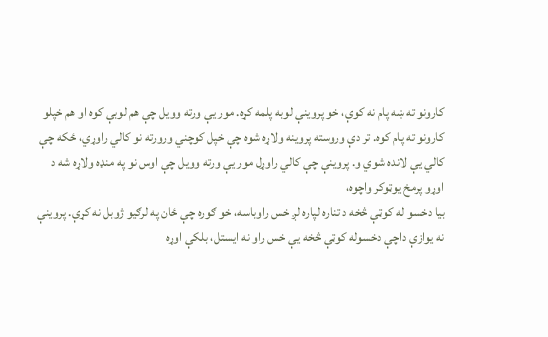کارونو ته ښه پام نه کوې، خو پروينې لوبه پلمه کړه. مور يې ورته وويل چې هم لوبې کوه او هم خپلو کارونو ته پام کوه. تر دې وروسته پروينه ولاړه شوه چې خپل کوچني ورورته نو کالي راوړي، ځکه چې کالي يې لانده شوي و. پروينې چې کالي راوړل مور يې ورته وويل چې اوس نو په منډه ولاړه شه د اوړو پرمخ يوټوکر واچوه،
بيا دخسو له کوټې څخه د تناره لپاره لږ خس راوباسه، خو ګوره چې ځان په لرګيو ژوبل نه کړې. پروينې نه يوازې داچې دخسوله کوټې څخه يې خس راو نه ايستل، بلکې اوړه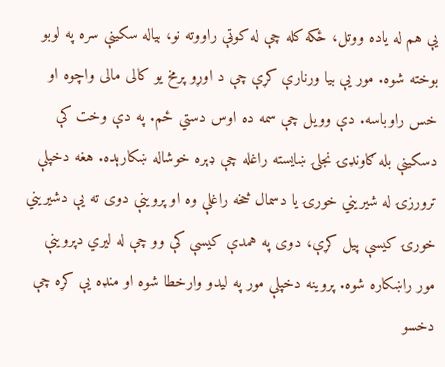يې هم له ياده ووتل، ځکه کله چې له کوټې راووته نو، بياله سکينې سره په لوبو بوخته شوه. مور يې بيا ورنارې کړې چې د اوړو پرمخ يو کالی مالی واچوه او خس راوباسه. دې وويل چې سمه ده اوس دستي ځم. په دې وخت کې دسکينې بله ګاونډۍ نجلۍ ښايسته راغله چې ډېره خوشاله ښکارېده. هغه دخپلې ترورزۍ له شيريني خورۍ يا دسمال څخه راغلې وه او پروينې دوی ته يې دشيريني خورۍ کيسې پيل کړې، دوی په همدې کيسې کې وو چې له ليري دپروينې مور راښکاره شوه. پروينه دخپلې مور په ليدو وارخطا شوه او منډه يې کړه چې دخسو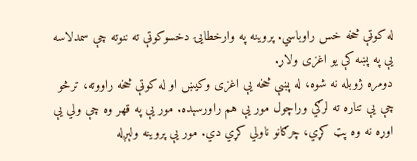له کوټې څخه خس راوباسي. پروينه په وارخطايۍ دخسوکوټې ته ننوته چې سمدلاسه يې په پښه کې يو اغزی ولاړ.
دومره ژوبله نه شوه، له پښې څخه يې اغزی وکيښ او له کوټې څخه راووته، ترڅو چې يې تناره ته لرګي وراچول مور يې هم راورسېده. مور يې په قهر وه چې ولي يې اوړه نه وه پټ کړي، چرګانو ناولي کړي دي. مور يې پروينه ولېږله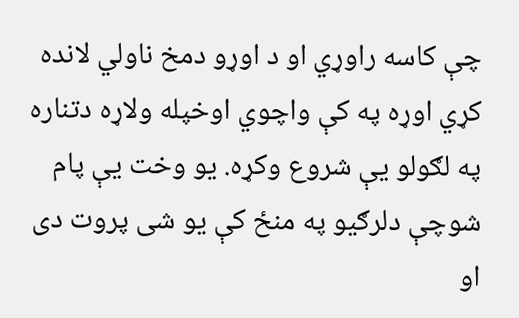چې کاسه راوړي او د اوړو دمخ ناولي لانده کړي اوړه په کې واچوي اوخپله ولاړه دتناره په لګولو يې شروع وکړه. يو وخت يې پام شوچې دلرګيو په منځ کې يو شی پروت دی او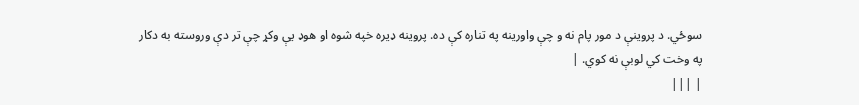سوځي. د پروينې د مور پام نه و چې واورينه په تناره کې ده. پروينه ډيره خپه شوه او هوډ يې وکړ چې تر دې وروسته به دکار په وخت کي لوبې نه کوي. |
| |||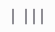| |||